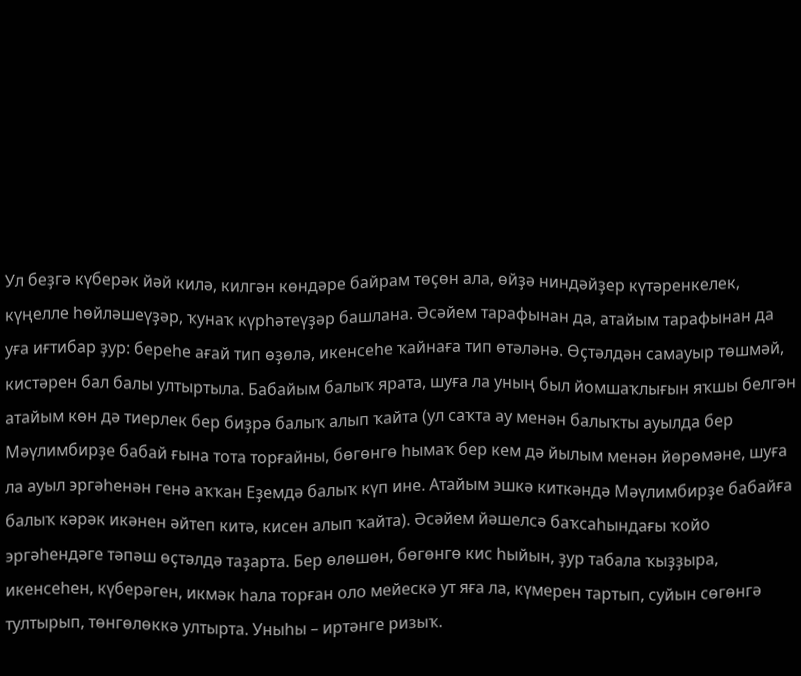Ул беҙгә күберәк йәй килә, килгән көндәре байрам төҫөн ала, өйҙә ниндәйҙер күтәренкелек, күңелле һөйләшеүҙәр, ҡунаҡ күрһәтеүҙәр башлана. Әсәйем тарафынан да, атайым тарафынан да уға иғтибар ҙур: береһе ағай тип өҙөлә, икенсеһе ҡайнаға тип өтәләнә. Өҫтәлдән самауыр төшмәй, кистәрен бал балы ултыртыла. Бабайым балыҡ ярата, шуға ла уның был йомшаҡлығын яҡшы белгән атайым көн дә тиерлек бер биҙрә балыҡ алып ҡайта (ул саҡта ау менән балыҡты ауылда бер Мәүлимбирҙе бабай ғына тота торғайны, бөгөнгө һымаҡ бер кем дә йылым менән йөрөмәне, шуға ла ауыл эргәһенән генә аҡҡан Еҙемдә балыҡ күп ине. Атайым эшкә киткәндә Мәүлимбирҙе бабайға балыҡ кәрәк икәнен әйтеп китә, кисен алып ҡайта). Әсәйем йәшелсә баҡсаһындағы ҡойо эргәһендәге тәпәш өҫтәлдә таҙарта. Бер өлөшөн, бөгөнгө кис һыйын, ҙур табала ҡыҙҙыра, икенсеһен, күберәген, икмәк һала торған оло мейескә ут яға ла, күмерен тартып, суйын сөгөнгә тултырып, төнгөлөккә ултырта. Уныһы – иртәнге ризыҡ.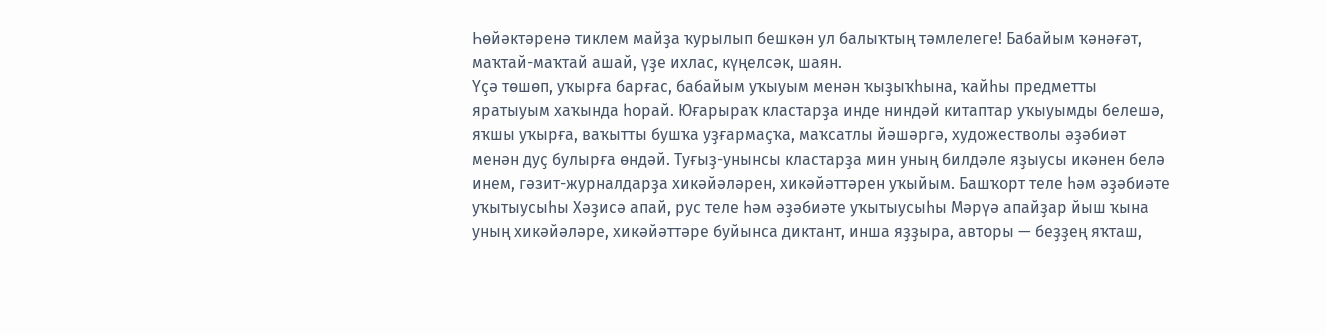Һөйәктәренә тиклем майҙа ҡурылып бешкән ул балыҡтың тәмлелеге! Бабайым ҡәнәғәт, маҡтай-маҡтай ашай, үҙе ихлас, күңелсәк, шаян.
Үҫә төшөп, уҡырға барғас, бабайым уҡыуым менән ҡыҙыҡһына, ҡайһы предметты яратыуым хаҡында һорай. Юғарыраҡ кластарҙа инде ниндәй китаптар уҡыуымды белешә, яҡшы уҡырға, ваҡытты бушҡа уҙғармаҫҡа, маҡсатлы йәшәргә, художестволы әҙәбиәт менән дуҫ булырға өндәй. Туғыҙ-унынсы кластарҙа мин уның билдәле яҙыусы икәнен белә инем, гәзит-журналдарҙа хикәйәләрен, хикәйәттәрен уҡыйым. Башҡорт теле һәм әҙәбиәте уҡытыусыһы Хәҙисә апай, рус теле һәм әҙәбиәте уҡытыусыһы Мәрүә апайҙар йыш ҡына уның хикәйәләре, хикәйәттәре буйынса диктант, инша яҙҙыра, авторы — беҙҙең яҡташ,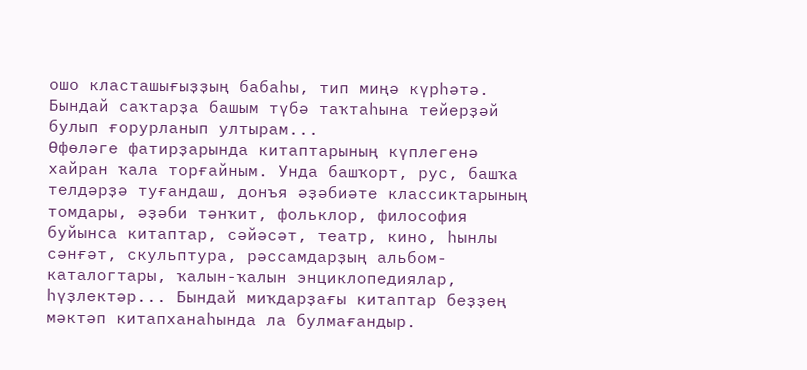ошо класташығыҙҙың бабаһы, тип миңә күрһәтә. Бындай саҡтарҙа башым түбә таҡтаһына тейерҙәй булып ғорурланып ултырам...
Өфөләге фатирҙарында китаптарының күплегенә хайран ҡала торғайным. Унда башҡорт, рус, башҡа телдәрҙә туғандаш, донъя әҙәбиәте классиктарының томдары, әҙәби тәнҡит, фольклор, философия буйынса китаптар, сәйәсәт, театр, кино, һынлы сәнғәт, скульптура, рәссамдарҙың альбом-каталогтары, ҡалын-ҡалын энциклопедиялар, һүҙлектәр... Бындай миҡдарҙағы китаптар беҙҙең мәктәп китапханаһында ла булмағандыр.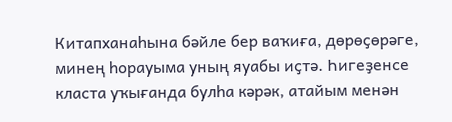Китапханаһына бәйле бер ваҡиға, дөрөҫөрәге, минең һорауыма уның яуабы иҫтә. Һигеҙенсе класта уҡығанда булһа кәрәк, атайым менән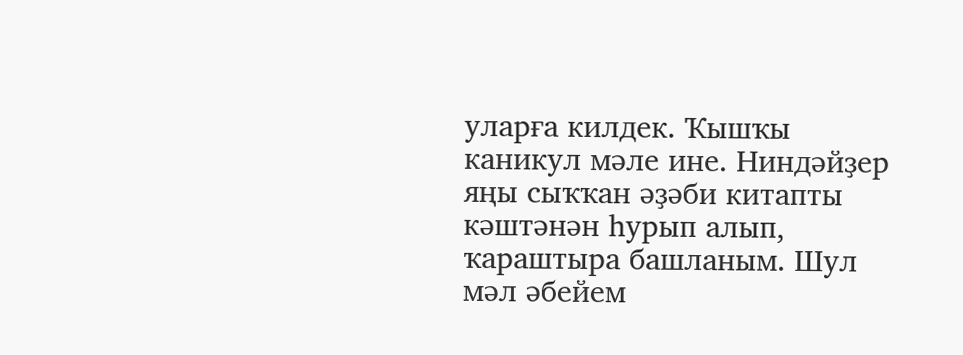уларға килдек. Ҡышҡы каникул мәле ине. Ниндәйҙер яңы сыҡҡан әҙәби китапты кәштәнән һурып алып, ҡараштыра башланым. Шул мәл әбейем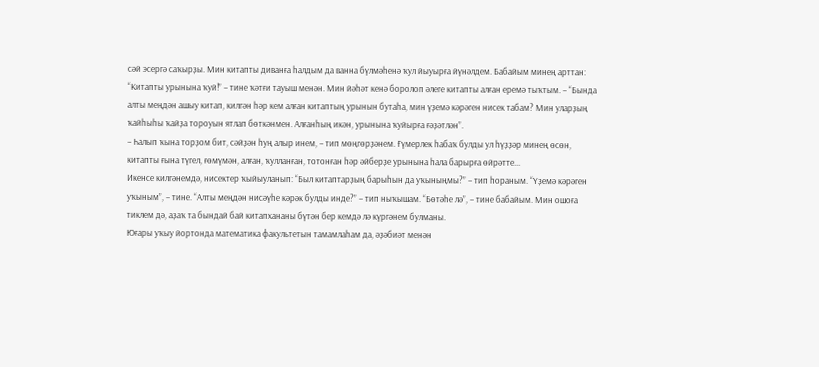сәй эсергә саҡырҙы. Мин китапты диванға һалдым да ванна бүлмәһенә ҡул йыуырға йүнәлдем. Бабайым минең арттан: “Китапты урынына ҡуй!” – тине ҡәтғи тауыш менән. Мин йәһәт кенә боролоп әлеге китапты алған еремә тыҡтым. – “Бында алты меңдән ашыу китап, килгән һәр кем алған китаптың урынын бутаһа, мин үҙемә кәрәген нисек табам? Мин уларҙың ҡайһыһы ҡайҙа тороуын ятлап бөткәнмен. Алғанһың икән, урынына ҡуйырға ғәҙәтлән”.
– Һалып ҡына торҙом бит, сәйҙән һуң алыр инем, – тип мөңгөрҙәнем. Ғүмерлек һабаҡ булды ул һүҙҙәр минең өсөн, китапты ғына түгел, ғөмүмән, алған, ҡулланған, тотонған һәр әйберҙе урынына һала барырға өйрәтте...
Икенсе килгәнемдә, нисектер ҡыйыуланып: “Был китаптарҙың барыһын да уҡыныңмы?” – тип һораным. “Үҙемә кәрәген уҡыным”, – тине. “Алты меңдән нисәүһе кәрәк булды инде?” – тип ныҡышам. “Бөтәһе лә”, – тине бабайым. Мин ошоға тиклем дә, аҙаҡ та бындай бай китапхананы бүтән бер кемдә лә күргәнем булманы.
Юғары уҡыу йортонда математика факультетын тамамлаһам да, әҙәбиәт менән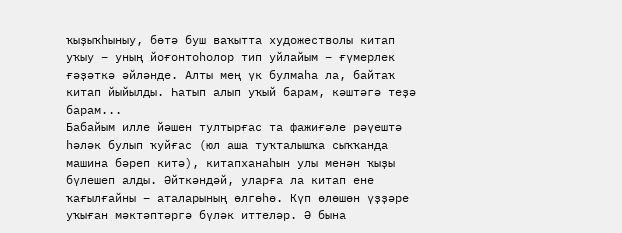ҡыҙыҡһыныу, бөтә буш ваҡытта художестволы китап уҡыу – уның йоғонтоһолор тип уйлайым – ғүмерлек ғәҙәткә әйләнде. Алты мең үк булмаһа ла, байтаҡ китап йыйылды. Һатып алып уҡый барам, кәштәгә теҙә барам...
Бабайым илле йәшен тултырғас та фажиғәле рәүештә һәләк булып ҡуйғас (юл аша туҡталышҡа сыҡҡанда машина бәреп китә), китапханаһын улы менән ҡыҙы бүлешеп алды. Әйткәндәй, уларға ла китап ене ҡағылғайны – аталарының өлгөһө. Күп өлөшөн үҙҙәре уҡыған мәктәптәргә бүләк иттеләр. Ә бына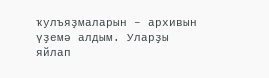ҡулъяҙмаларын – архивын үҙемә алдым. Уларҙы яйлап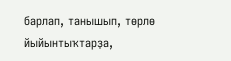барлап, танышып, төрлө йыйынтыҡтарҙа,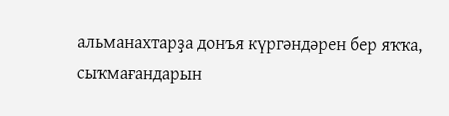альманахтарҙа донъя күргәндәрен бер яҡҡа, сыҡмағандарын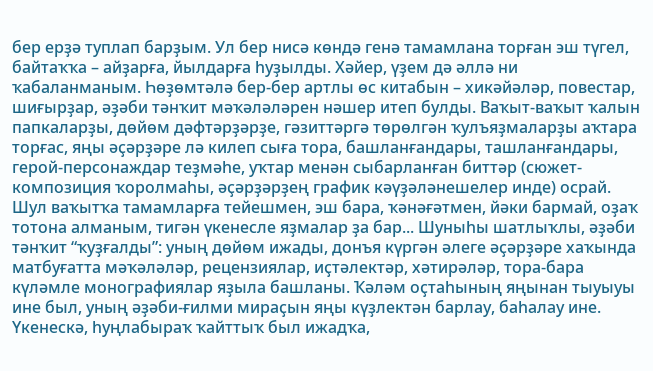бер ерҙә туплап барҙым. Ул бер нисә көндә генә тамамлана торған эш түгел, байтаҡҡа – айҙарға, йылдарға һуҙылды. Хәйер, үҙем дә әллә ни ҡабаланманым. Һөҙөмтәлә бер-бер артлы өс китабын – хикәйәләр, повестар, шиғырҙар, әҙәби тәнҡит мәҡәләләрен нәшер итеп булды. Ваҡыт-ваҡыт ҡалын папкаларҙы, дөйөм дәфтәрҙәрҙе, гәзиттәргә төрөлгән ҡулъяҙмаларҙы аҡтара торғас, яңы әҫәрҙәре лә килеп сыға тора, башланғандары, ташланғандары, герой-персонаждар теҙмәһе, уҡтар менән сыбарланған биттәр (сюжет-композиция ҡоролмаһы, әҫәрҙәрҙең график кәүҙәләнешелер инде) осрай. Шул ваҡытҡа тамамларға тейешмен, эш бара, ҡәнәғәтмен, йәки бармай, оҙаҡ тотона алманым, тигән үкенесле яҙмалар ҙа бар... Шуныһы шатлыҡлы, әҙәби тәнҡит “ҡуҙғалды”: уның дөйөм ижады, донъя күргән әлеге әҫәрҙәре хаҡында матбуғатта мәҡәләләр, рецензиялар, иҫтәлектәр, хәтирәләр, тора-бара күләмле монографиялар яҙыла башланы. Ҡәләм оҫтаһының яңынан тыуыуы ине был, уның әҙәби-ғилми мираҫын яңы күҙлектән барлау, баһалау ине. Үкенескә, һуңлабыраҡ ҡайттыҡ был ижадҡа,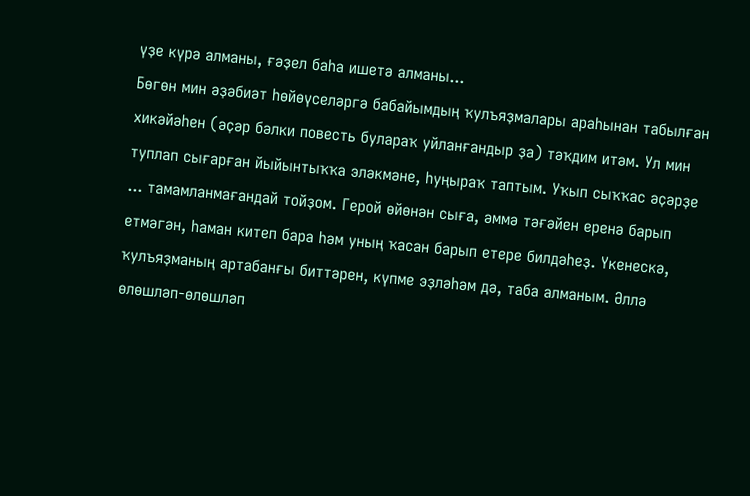үҙе күрә алманы, ғәҙел баһа ишетә алманы...
Бөгөн мин әҙәбиәт һөйөүселәргә бабайымдың ҡулъяҙмалары араһынан табылған хикәйәһен (әҫәр бәлки повесть булараҡ уйланғандыр ҙа) тәҡдим итәм. Ул мин туплап сығарған йыйынтыҡҡа эләкмәне, һуңыраҡ таптым. Уҡып сыҡҡас әҫәрҙе ... тамамланмағандай тойҙом. Герой өйөнән сыға, әммә тәғәйен еренә барып етмәгән, һаман китеп бара һәм уның ҡасан барып етере билдәһеҙ. Үкенескә, ҡулъяҙманың артабанғы биттәрен, күпме эҙләһәм дә, таба алманым. Әллә өлөшләп-өлөшләп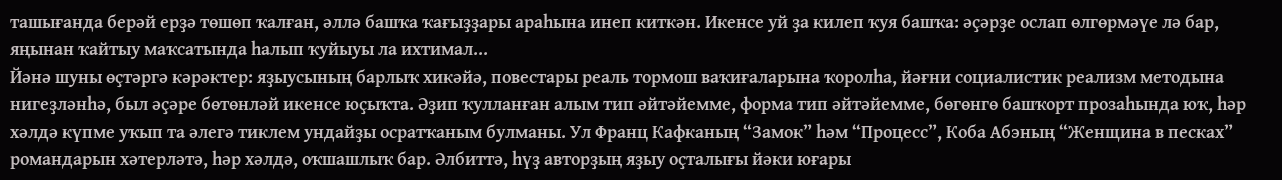ташығанда берәй ерҙә төшөп ҡалған, әллә башҡа ҡағыҙҙары араһына инеп киткән. Икенсе уй ҙа килеп ҡуя башҡа: әҫәрҙе ослап өлгөрмәүе лә бар, яңынан ҡайтыу маҡсатында һалып ҡуйыуы ла ихтимал...
Йәнә шуны өҫтәргә кәрәктер: яҙыусының барлыҡ хикәйә, повестары реаль тормош ваҡиғаларына ҡоролһа, йәғни социалистик реализм методына нигеҙләнһә, был әҫәре бөтөнләй икенсе юҫыҡта. Әҙип ҡулланған алым тип әйтәйемме, форма тип әйтәйемме, бөгөнгө башҡорт прозаһында юҡ, һәр хәлдә күпме уҡып та әлегә тиклем ундайҙы осратҡаным булманы. Ул Франц Кафканың “Замок” һәм “Процесс”, Коба Абэның “Женщина в песках” романдарын хәтерләтә, һәр хәлдә, оҡшашлыҡ бар. Әлбиттә, һүҙ авторҙың яҙыу оҫталығы йәки юғары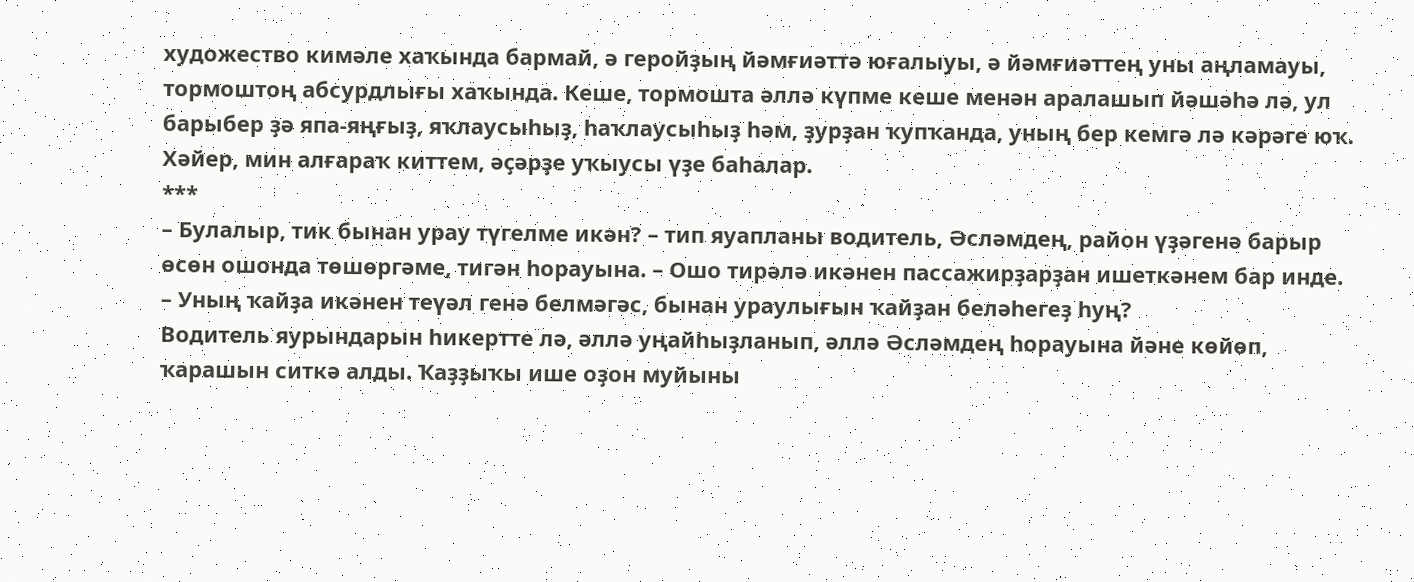художество кимәле хаҡында бармай, ә геройҙың йәмғиәттә юғалыуы, ә йәмғиәттең уны аңламауы, тормоштоң абсурдлығы хаҡында. Кеше, тормошта әллә күпме кеше менән аралашып йәшәһә лә, ул барыбер ҙә япа-яңғыҙ, яҡлаусыһыҙ, һаҡлаусыһыҙ һәм, ҙурҙан ҡупҡанда, уның бер кемгә лә кәрәге юҡ. Хәйер, мин алғараҡ киттем, әҫәрҙе уҡыусы үҙе баһалар.
***
– Булалыр, тик бынан урау түгелме икән? – тип яуапланы водитель, Әсләмдең, район үҙәгенә барыр өсөн ошонда төшөргәме, тигән һорауына. – Ошо тирәлә икәнен пассажирҙарҙан ишеткәнем бар инде.
– Уның ҡайҙа икәнен теүәл генә белмәгәс, бынан ураулығын ҡайҙан беләһегеҙ һуң?
Водитель яурындарын һикертте лә, әллә уңайһыҙланып, әллә Әсләмдең һорауына йәне көйөп, ҡарашын ситкә алды. Ҡаҙҙыҡы ише оҙон муйыны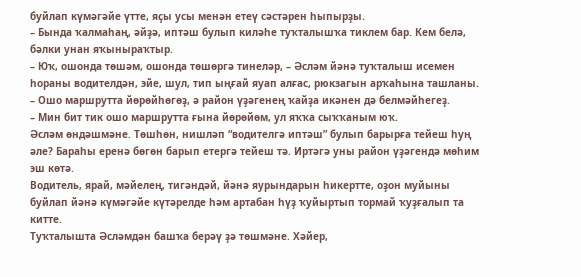буйлап күмәгәйе үтте, яҫы усы менән етеү сәстәрен һыпырҙы.
– Бында ҡалмаһаң, әйҙә, иптәш булып киләһе туҡталышҡа тиклем бар. Кем белә, бәлки унан яҡыныраҡтыр.
– Юҡ, ошонда төшәм, ошонда төшөргә тинеләр, – Әсләм йәнә туҡталыш исемен һораны водителдән, эйе, шул, тип ыңғай яуап алғас, рюкзагын арҡаһына ташланы. – Ошо маршрутта йөрөйһөгөҙ, ә район үҙәгенең ҡайҙа икәнен дә белмәйһегеҙ.
– Мин бит тик ошо маршрутта ғына йөрөйөм, ул яҡҡа сыҡҡаным юҡ.
Әсләм өндәшмәне. Төшһөн, нишләп “водителгә иптәш” булып барырға тейеш һуң әле? Бараһы еренә бөгөн барып етергә тейеш тә. Иртәгә уны район үҙәгендә мөһим эш көтә.
Водитель, ярай, мәйелең, тигәндәй, йәнә яурындарын һикертте, оҙон муйыны буйлап йәнә күмәгәйе күтәрелде һәм артабан һүҙ ҡуйыртып тормай ҡуҙғалып та китте.
Туҡталышта Әсләмдән башҡа берәү ҙә төшмәне. Хәйер,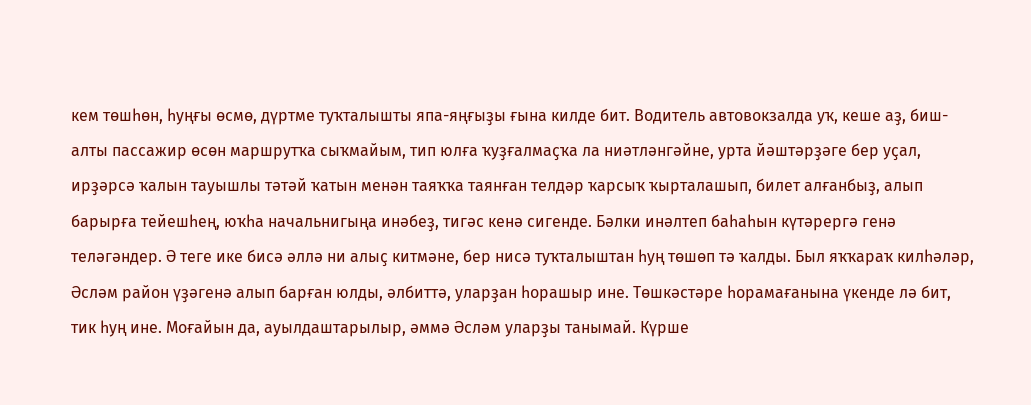кем төшһөн, һуңғы өсмө, дүртме туҡталышты япа-яңғыҙы ғына килде бит. Водитель автовокзалда уҡ, кеше аҙ, биш-алты пассажир өсөн маршрутҡа сыҡмайым, тип юлға ҡуҙғалмаҫҡа ла ниәтләнгәйне, урта йәштәрҙәге бер уҫал, ирҙәрсә ҡалын тауышлы тәтәй ҡатын менән таяҡҡа таянған телдәр ҡарсыҡ ҡырталашып, билет алғанбыҙ, алып барырға тейешһең, юҡһа начальнигыңа инәбеҙ, тигәс кенә сигенде. Бәлки инәлтеп баһаһын күтәрергә генә теләгәндер. Ә теге ике бисә әллә ни алыҫ китмәне, бер нисә туҡталыштан һуң төшөп тә ҡалды. Был яҡҡараҡ килһәләр, Әсләм район үҙәгенә алып барған юлды, әлбиттә, уларҙан һорашыр ине. Төшкәстәре һорамағанына үкенде лә бит, тик һуң ине. Моғайын да, ауылдаштарылыр, әммә Әсләм уларҙы танымай. Күрше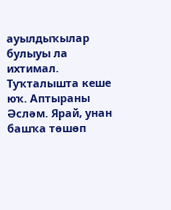ауылдыҡылар булыуы ла ихтимал.
Туҡталышта кеше юҡ. Аптыраны Әсләм. Ярай, унан башҡа төшөп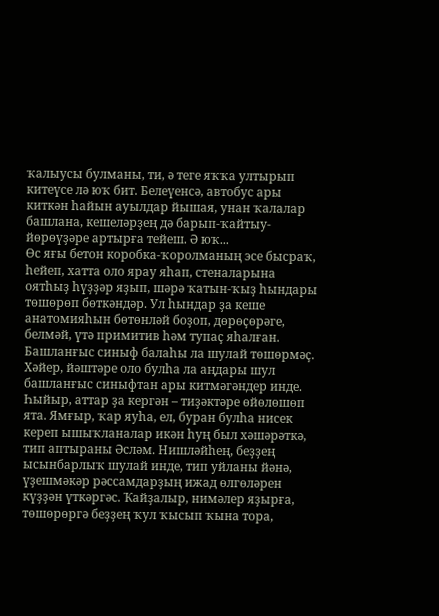ҡалыусы булманы, ти, ә теге яҡҡа ултырып китеүсе лә юҡ бит. Белеүенсә, автобус ары киткән һайын ауылдар йышая, унан ҡалалар башлана, кешеләрҙең дә барып-ҡайтыу-йөрөүҙәре артырға тейеш. Ә юҡ...
Өс яғы бетон коробка-ҡоролманың эсе бысраҡ, һейеп, хатта оло ярау яһап, стеналарына оятһыҙ һүҙҙәр яҙып, шәрә ҡатын-ҡыҙ һындары төшөрөп бөткәндәр. Ул һындар ҙа кеше анатомияһын бөтөнләй боҙоп, дөрөҫөрәге, белмәй, үтә примитив һәм тупаҫ яһалған. Башланғыс синыф балаһы ла шулай төшөрмәҫ. Хәйер, йәштәре оло булһа ла аңдары шул башланғыс синыфтан ары китмәгәндер инде. Һыйыр, аттар ҙа кергән – тиҙәктәре өйөлөшөп ята. Ямғыр, ҡар яуһа, ел, буран булһа нисек кереп ышыҡланалар икән һуң был хәшәрәткә, тип аптыраны Әсләм. Нишләйһең, беҙҙең ысынбарлыҡ шулай инде, тип уйланы йәнә, үҙешмәкәр рәссамдарҙың ижад өлгөләрен күҙҙән үткәргәс. Ҡайҙалыр, нимәлер яҙырға, төшөрөргә беҙҙең ҡул ҡысып ҡына тора,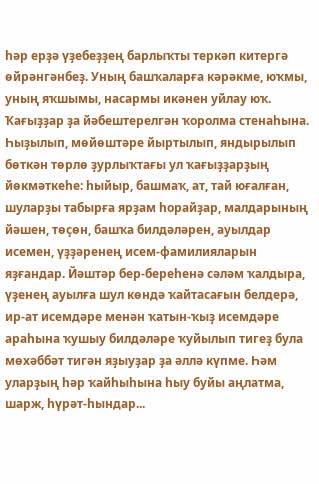һәр ерҙә үҙебеҙҙең барлыҡты теркәп китергә өйрәнгәнбеҙ. Уның башҡаларға кәрәкме, юҡмы, уның яҡшымы, насармы икәнен уйлау юҡ.
Ҡағыҙҙар ҙа йәбештерелгән ҡоролма стенаһына. Һыҙылып, мөйөштәре йыртылып, яндырылып бөткән төрлө ҙурлыҡтағы ул ҡағыҙҙарҙың йөкмәткеһе: һыйыр, башмаҡ, ат, тай юғалған, шуларҙы табырға ярҙам һорайҙар, малдарының йәшен, төҫөн, башҡа билдәләрен, ауылдар исемен, үҙҙәренең исем-фамилияларын яҙғандар. Йәштәр бер-береһенә сәләм ҡалдыра, үҙенең ауылға шул көндә ҡайтасағын белдерә, ир-ат исемдәре менән ҡатын-ҡыҙ исемдәре араһына ҡушыу билдәләре ҡуйылып тигеҙ була мөхәббәт тигән яҙыуҙар ҙа әллә күпме. Һәм уларҙың һәр ҡайһыһына һыу буйы аңлатма, шарж, һүрәт-һындар...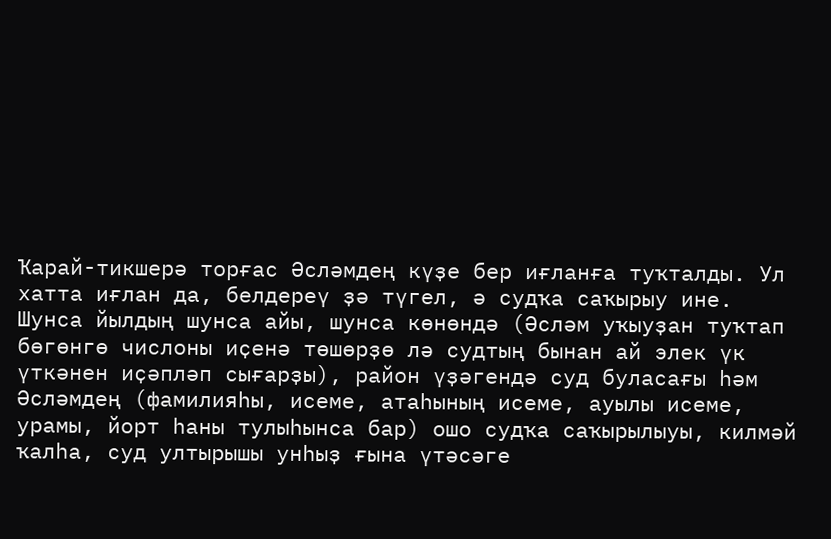Ҡарай-тикшерә торғас Әсләмдең күҙе бер иғланға туҡталды. Ул хатта иғлан да, белдереү ҙә түгел, ә судҡа саҡырыу ине. Шунса йылдың шунса айы, шунса көнөндә (Әсләм уҡыуҙан туҡтап бөгөнгө числоны иҫенә төшөрҙө лә судтың бынан ай элек үк үткәнен иҫәпләп сығарҙы), район үҙәгендә суд буласағы һәм Әсләмдең (фамилияһы, исеме, атаһының исеме, ауылы исеме, урамы, йорт һаны тулыһынса бар) ошо судҡа саҡырылыуы, килмәй ҡалһа, суд ултырышы унһыҙ ғына үтәсәге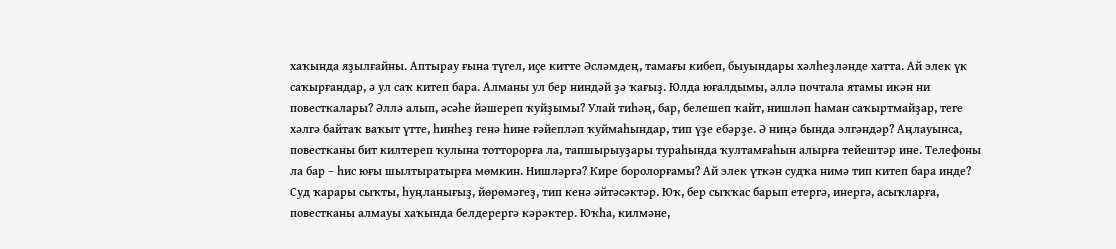хаҡында яҙылғайны. Аптырау ғына түгел, иҫе китте Әсләмдең, тамағы кибеп, быуындары хәлһеҙләнде хатта. Ай элек үк саҡырғандар, ә ул саҡ китеп бара. Алманы ул бер ниндәй ҙә ҡағыҙ. Юлда юғалдымы, әллә почтала ятамы икән ни повесткалары? Әллә алып, әсәһе йәшереп ҡуйҙымы? Улай тиһәң, бар, белешеп ҡайт, нишләп һаман саҡыртмайҙар, теге хәлгә байтаҡ ваҡыт үтте, һинһеҙ генә һине ғәйепләп ҡуймаһындар, тип үҙе ебәрҙе. Ә ниңә бында элгәндәр? Аңлауынса, повестканы бит килтереп ҡулына тотторорға ла, тапшырыуҙары тураһында ҡултамғаһын алырға тейештәр ине. Телефоны ла бар – һис юғы шылтыратырға мөмкин. Нишләргә? Кире боролорғамы? Ай элек үткән судҡа нимә тип китеп бара инде? Суд ҡарары сыҡты, һуңланығыҙ, йөрөмәгеҙ, тип кенә әйтәсәктәр. Юҡ, бер сыҡҡас барып етергә, инергә, асыҡларға, повестканы алмауы хаҡында белдерергә кәрәктер. Юҡһа, килмәне,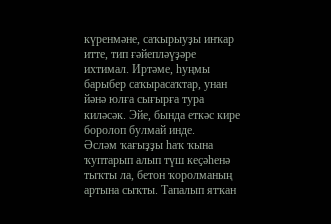күренмәне, саҡырыуҙы инҡар итте, тип ғәйепләүҙәре ихтимал. Иртәме, һуңмы барыбер саҡырасаҡтар, унан йәнә юлға сығырға тура киләсәк. Эйе, бында еткәс кире боролоп булмай инде.
Әсләм ҡағыҙҙы һаҡ ҡына ҡуптарып алып түш кеҫәһенә тыҡты ла, бетон ҡоролманың артына сыҡты. Тапалып ятҡан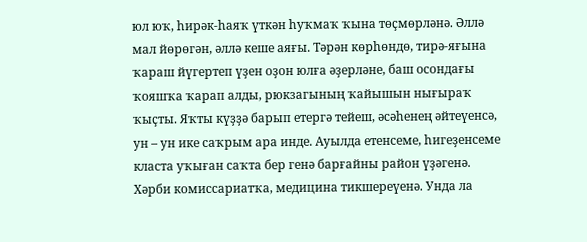юл юҡ, һирәк-һаяҡ үткән һуҡмаҡ ҡына төҫмөрләнә. Әллә мал йөрөгән, әллә кеше аяғы. Тәрән көрһөндө, тирә-яғына ҡараш йүгертеп үҙен оҙон юлға әҙерләне, баш осондағы ҡояшҡа ҡарап алды, рюкзагының ҡайышын нығыраҡ ҡыҫты. Яҡты күҙҙә барып етергә тейеш, әсәһенең әйтеүенсә, ун – ун ике саҡрым ара инде. Ауылда етенсеме, һигеҙенсеме класта уҡыған саҡта бер генә барғайны район үҙәгенә. Хәрби комиссариатҡа, медицина тикшереүенә. Унда ла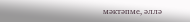мәктәпме, әллә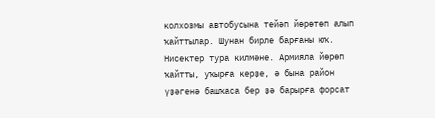колхозмы автобусына тейәп йөрөтөп алып ҡайттылар. Шунан бирле барғаны юҡ. Нисектер тура килмәне. Армияла йөрөп ҡайтты, уҡырға керҙе, ә бына район үҙәгенә башҡаса бер ҙә барырға форсат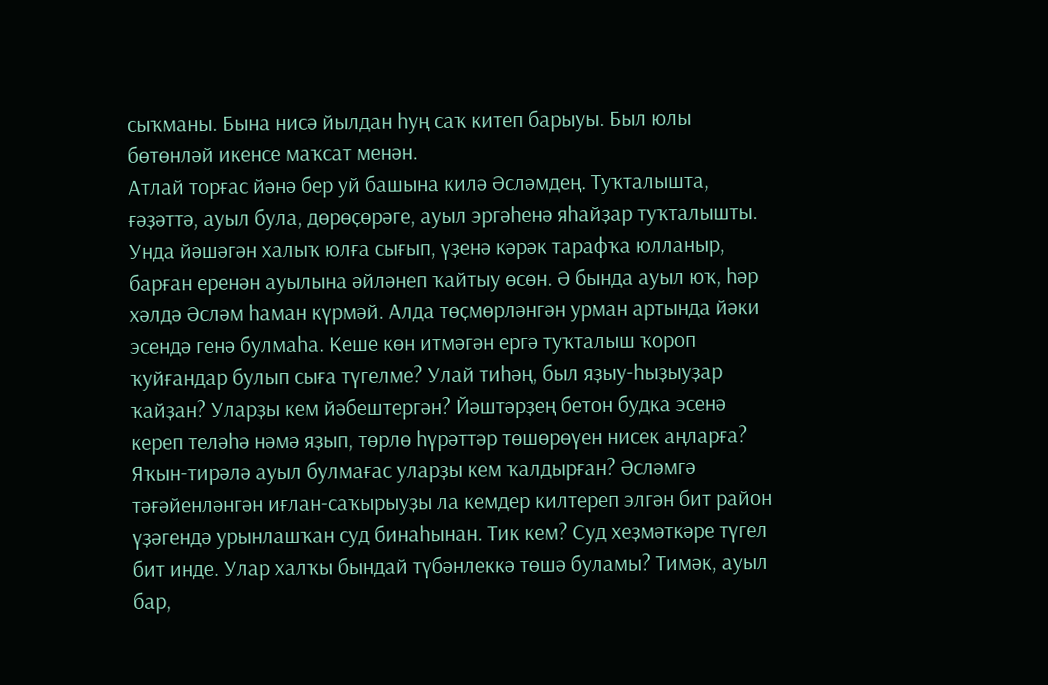сыҡманы. Бына нисә йылдан һуң саҡ китеп барыуы. Был юлы бөтөнләй икенсе маҡсат менән.
Атлай торғас йәнә бер уй башына килә Әсләмдең. Туҡталышта, ғәҙәттә, ауыл була, дөрөҫөрәге, ауыл эргәһенә яһайҙар туҡталышты. Унда йәшәгән халыҡ юлға сығып, үҙенә кәрәк тарафҡа юлланыр, барған еренән ауылына әйләнеп ҡайтыу өсөн. Ә бында ауыл юҡ, һәр хәлдә Әсләм һаман күрмәй. Алда төҫмөрләнгән урман артында йәки эсендә генә булмаһа. Кеше көн итмәгән ергә туҡталыш ҡороп ҡуйғандар булып сыға түгелме? Улай тиһәң, был яҙыу-һыҙыуҙар ҡайҙан? Уларҙы кем йәбештергән? Йәштәрҙең бетон будка эсенә кереп теләһә нәмә яҙып, төрлө һүрәттәр төшөрөүен нисек аңларға? Яҡын-тирәлә ауыл булмағас уларҙы кем ҡалдырған? Әсләмгә тәғәйенләнгән иғлан-саҡырыуҙы ла кемдер килтереп элгән бит район үҙәгендә урынлашҡан суд бинаһынан. Тик кем? Суд хеҙмәткәре түгел бит инде. Улар халҡы бындай түбәнлеккә төшә буламы? Тимәк, ауыл бар,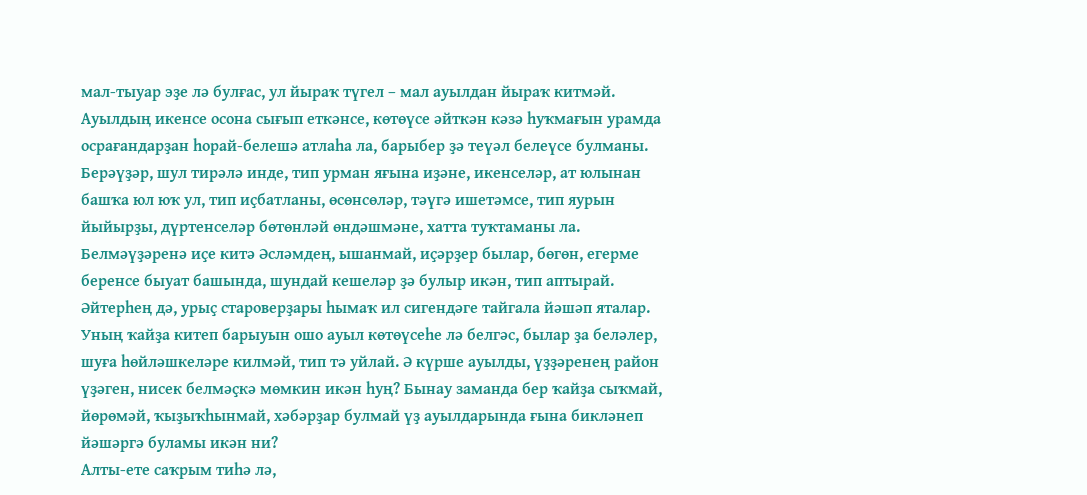мал-тыуар эҙе лә булғас, ул йыраҡ түгел – мал ауылдан йыраҡ китмәй.
Ауылдың икенсе осона сығып еткәнсе, көтөүсе әйткән кәзә һуҡмағын урамда осрағандарҙан һорай-белешә атлаһа ла, барыбер ҙә теүәл белеүсе булманы. Берәүҙәр, шул тирәлә инде, тип урман яғына иҙәне, икенселәр, ат юлынан башҡа юл юҡ ул, тип иҫбатланы, өсөнсөләр, тәүгә ишетәмсе, тип яурын йыйырҙы, дүртенселәр бөтөнләй өндәшмәне, хатта туҡтаманы ла. Белмәүҙәренә иҫе китә Әсләмдең, ышанмай, иҫәрҙер былар, бөгөн, егерме беренсе быуат башында, шундай кешеләр ҙә булыр икән, тип аптырай. Әйтерһең дә, урыҫ староверҙары һымаҡ ил сигендәге тайгала йәшәп яталар. Уның ҡайҙа китеп барыуын ошо ауыл көтөүсеһе лә белгәс, былар ҙа беләлер, шуға һөйләшкеләре килмәй, тип тә уйлай. Ә күрше ауылды, үҙҙәренең район үҙәген, нисек белмәҫкә мөмкин икән һуң? Бынау заманда бер ҡайҙа сыҡмай, йөрөмәй, ҡыҙыҡһынмай, хәбәрҙар булмай үҙ ауылдарында ғына бикләнеп йәшәргә буламы икән ни?
Алты-ете саҡрым тиһә лә,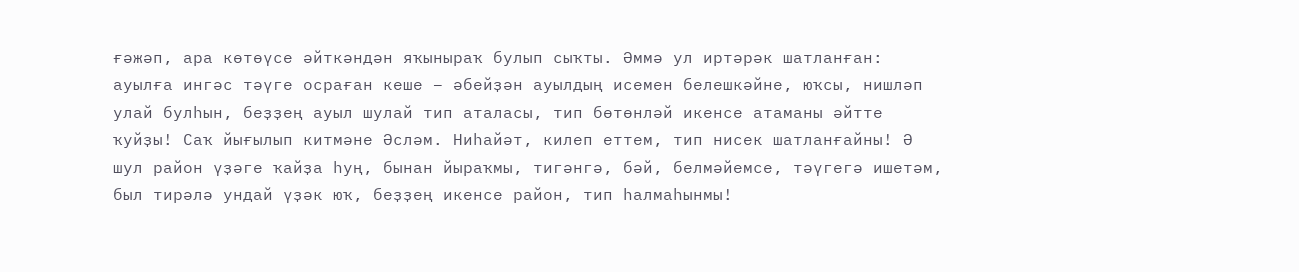ғәжәп, ара көтөүсе әйткәндән яҡыныраҡ булып сыҡты. Әммә ул иртәрәк шатланған: ауылға ингәс тәүге осраған кеше – әбейҙән ауылдың исемен белешкәйне, юҡсы, нишләп улай булһын, беҙҙең ауыл шулай тип аталасы, тип бөтөнләй икенсе атаманы әйтте ҡуйҙы! Саҡ йығылып китмәне Әсләм. Ниһайәт, килеп еттем, тип нисек шатланғайны! Ә шул район үҙәге ҡайҙа һуң, бынан йыраҡмы, тигәнгә, бәй, белмәйемсе, тәүгегә ишетәм, был тирәлә ундай үҙәк юҡ, беҙҙең икенсе район, тип һалмаһынмы!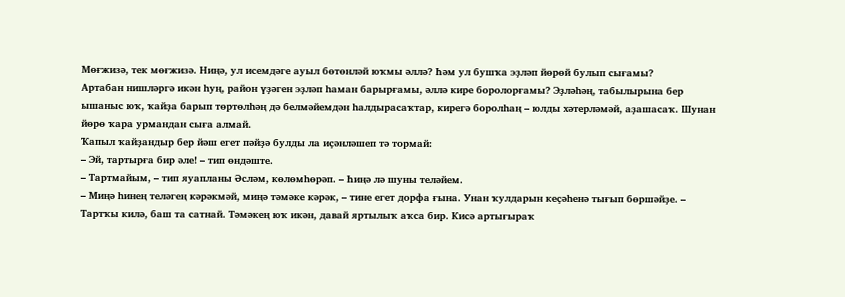Мөғжизә, тек мөғжизә. Ниңә, ул исемдәге ауыл бөтөнләй юҡмы әллә? Һәм ул бушҡа эҙләп йөрөй булып сығамы?
Артабан нишләргә икән һуң, район үҙәген эҙләп һаман барырғамы, әллә кире боролорғамы? Эҙләһәң, табылырына бер ышаныс юҡ, ҡайҙа барып төртөлһәң дә белмәйемдән һалдырасаҡтар, кирегә боролһаң – юлды хәтерләмәй, аҙашасаҡ. Шунан йөрө ҡара урмандан сыға алмай.
Ҡапыл ҡайҙандыр бер йәш егет пәйҙә булды ла иҫәнләшеп тә тормай:
– Эй, тартырға бир әле! – тип өндәште.
– Тартмайым, – тип яуапланы Әсләм, көлөмһөрәп. – Һиңә лә шуны теләйем.
– Миңә һинең теләгең кәрәкмәй, миңә тәмәке кәрәк, – тине егет дорфа ғына. Унан ҡулдарын кеҫәһенә тығып бөршәйҙе. – Тартҡы килә, баш та сатнай. Тәмәкең юҡ икән, давай яртылыҡ аҡса бир. Кисә артығыраҡ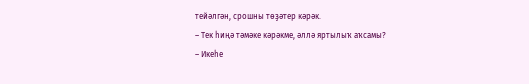тейәлгән, срошны төҙәтер кәрәк.
– Тек һиңә тәмәке кәрәкме, әллә яртылыҡ аҡсамы?
– Икеһе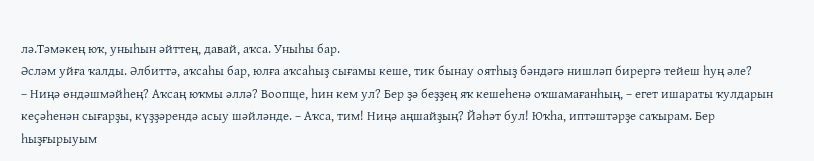лә.Тәмәкең юҡ, уныһын әйттең, давай, аҡса. Уныһы бар.
Әсләм уйға ҡалды. Әлбиттә, аҡсаһы бар, юлға аҡсаһыҙ сығамы кеше, тик бынау оятһыҙ бәндәгә нишләп бирергә тейеш һуң әле?
– Ниңә өндәшмәйһең? Аҡсаң юҡмы әллә? Воопще, һин кем ул? Бер ҙә беҙҙең яҡ кешеһенә оҡшамағанһың, – егет ишараты ҡулдарын кеҫәһенән сығарҙы, күҙҙәрендә асыу шәйләнде. – Аҡса, тим! Ниңә аңшайҙың? Йәһәт бул! Юҡһа, иптәштәрҙе саҡырам. Бер һыҙғырыуым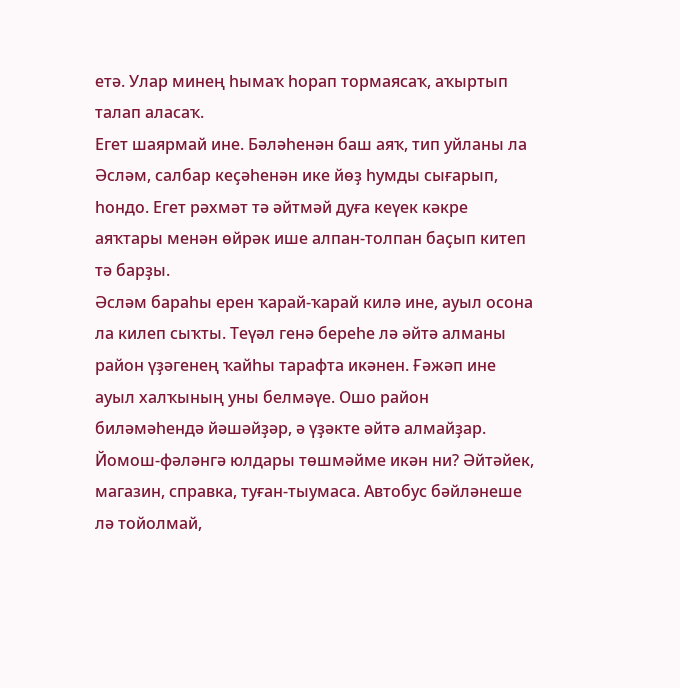етә. Улар минең һымаҡ һорап тормаясаҡ, аҡыртып талап аласаҡ.
Егет шаярмай ине. Бәләһенән баш аяҡ, тип уйланы ла Әсләм, салбар кеҫәһенән ике йөҙ һумды сығарып, һондо. Егет рәхмәт тә әйтмәй дуға кеүек кәкре аяҡтары менән өйрәк ише алпан-толпан баҫып китеп тә барҙы.
Әсләм бараһы ерен ҡарай-ҡарай килә ине, ауыл осона ла килеп сыҡты. Теүәл генә береһе лә әйтә алманы район үҙәгенең ҡайһы тарафта икәнен. Ғәжәп ине ауыл халҡының уны белмәүе. Ошо район биләмәһендә йәшәйҙәр, ә үҙәкте әйтә алмайҙар. Йомош-фәләнгә юлдары төшмәйме икән ни? Әйтәйек, магазин, справка, туған-тыумаса. Автобус бәйләнеше лә тойолмай,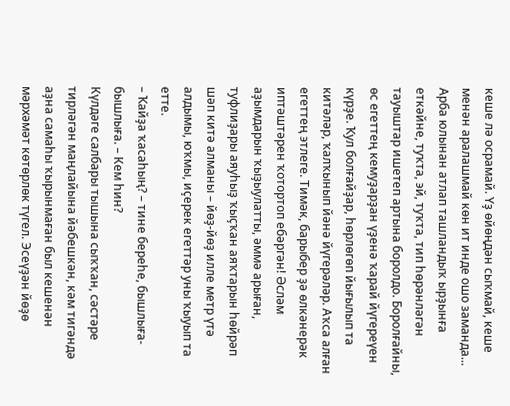кеше лә осрамай. Үҙ өйөңдән сыҡмай, кеше менән аралашмай көн ит инде ошо заманда...
Арба юлынан атлап ташландыҡ ырҙынға еткәйне, туҡта, эй, туҡта, тип һөрәнләгән тауыштар ишетеп артына боролдо. Боролғайны, өс егеттең кемуҙарҙан үҙенә ҡарай йүгереүен күрҙе. Ҡул болғайҙар, һөрлөгөп йығылып та китәләр, ҡалҡынып йәнә йүгерәләр. Аҡса алған егеттең этлеге. Тимәк, барыбер ҙә өлкәнерәк иптәштәрен ҡотортоп ебәргән! Әсләм аҙымдарын ҡыҙыулатты, әммә арыған, туфлиҙары аяуһыҙ ҡыҫҡан аяҡтарын һөйрәп шәп китә алманы – йөҙ-йөҙ илле метр үтә алдымы, юҡмы, иҫерек егеттәр уны ҡыуып та етте.
– Ҡайҙа ҡасаһың? – тине береһе, бышлыға-бышлыға. – Кем һин?
Күлдәге салбары тышына сыҡҡан, сәстәре тирләгән маңлайына йәбешкән, кәм тигәндә аҙна самаһы ҡырынмаған был кешенән мәрхәмәт көтөрлөк түгел. Эсеүҙән йөҙө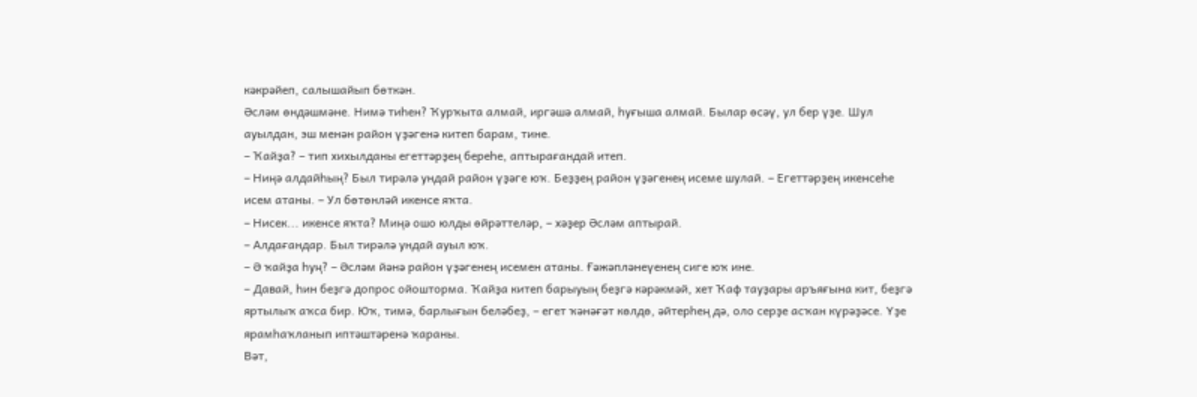кәкрәйеп, салышайып бөткән.
Әсләм өндәшмәне. Нимә тиһен? Ҡурҡыта алмай, иргәшә алмай, һуғыша алмай. Былар өсәү, ул бер үҙе. Шул ауылдан, эш менән район үҙәгенә китеп барам, тине.
– Ҡайҙа? – тип хихылданы егеттәрҙең береһе, аптырағандай итеп.
– Ниңә алдайһың? Был тирәлә ундай район үҙәге юҡ. Беҙҙең район үҙәгенең исеме шулай. – Егеттәрҙең икенсеһе исем атаны. – Ул бөтөнләй икенсе яҡта.
– Нисек... икенсе яҡта? Миңә ошо юлды өйрәттеләр, – хәҙер Әсләм аптырай.
– Алдағандар. Был тирәлә ундай ауыл юҡ.
– Ә ҡайҙа һуң? – Әсләм йәнә район үҙәгенең исемен атаны. Ғәжәпләнеүенең сиге юҡ ине.
– Давай, һин беҙгә допрос ойошторма. Ҡайҙа китеп барыуың беҙгә кәрәкмәй, хет Ҡаф тауҙары аръяғына кит, беҙгә яртылыҡ аҡса бир. Юҡ, тимә, барлығын беләбеҙ, – егет ҡәнәғәт көлдө, әйтерһең дә, оло серҙе асҡан күрәҙәсе. Үҙе ярамһаҡланып иптәштәренә ҡараны.
Вәт,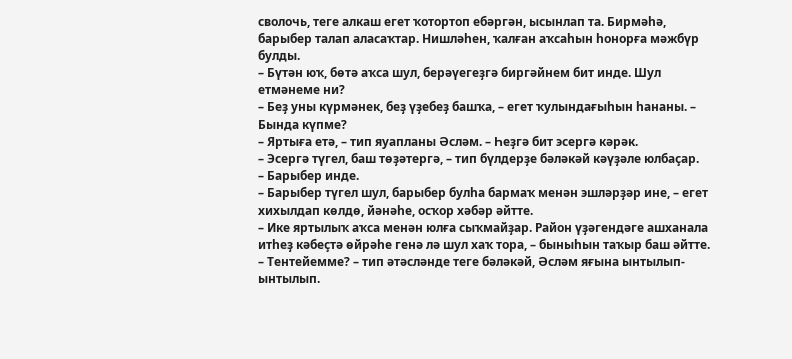сволочь, теге алкаш егет ҡотортоп ебәргән, ысынлап та. Бирмәһә, барыбер талап аласаҡтар. Нишләһен, ҡалған аҡсаһын һонорға мәжбүр булды.
– Бүтән юҡ, бөтә аҡса шул, берәүегеҙгә биргәйнем бит инде. Шул етмәнеме ни?
– Беҙ уны күрмәнек, беҙ үҙебеҙ башҡа, – егет ҡулындағыһын һананы. – Бында күпме?
– Яртыға етә, – тип яуапланы Әсләм. – Һеҙгә бит эсергә кәрәк.
– Эсергә түгел, баш төҙәтергә, – тип бүлдерҙе бәләкәй кәүҙәле юлбаҫар.
– Барыбер инде.
– Барыбер түгел шул, барыбер булһа бармаҡ менән эшләрҙәр ине, – егет хихылдап көлдө, йәнәһе, осҡор хәбәр әйтте.
– Ике яртылыҡ аҡса менән юлға сыҡмайҙар. Район үҙәгендәге ашханала итһеҙ кәбеҫтә өйрәһе генә лә шул хаҡ тора, – быныһын таҡыр баш әйтте.
– Тентейемме? – тип әтәсләнде теге бәләкәй, Әсләм яғына ынтылып-ынтылып.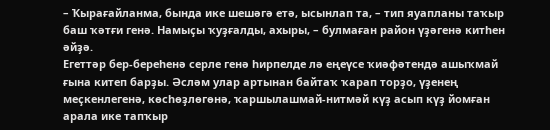– Ҡырағайланма, бында ике шешәгә етә, ысынлап та, – тип яуапланы таҡыр баш ҡәтғи генә. Намыҫы ҡуҙғалды, ахыры, – булмаған район үҙәгенә китһен әйҙә.
Егеттәр бер-береһенә серле генә һирпелде лә еңеүсе ҡиәфәтендә ашыҡмай ғына китеп барҙы. Әсләм улар артынан байтаҡ ҡарап торҙо, үҙенең меҫкенлегенә, көсһөҙлөгөнә, ҡаршылашмай-нитмәй күҙ асып күҙ йомған арала ике тапҡыр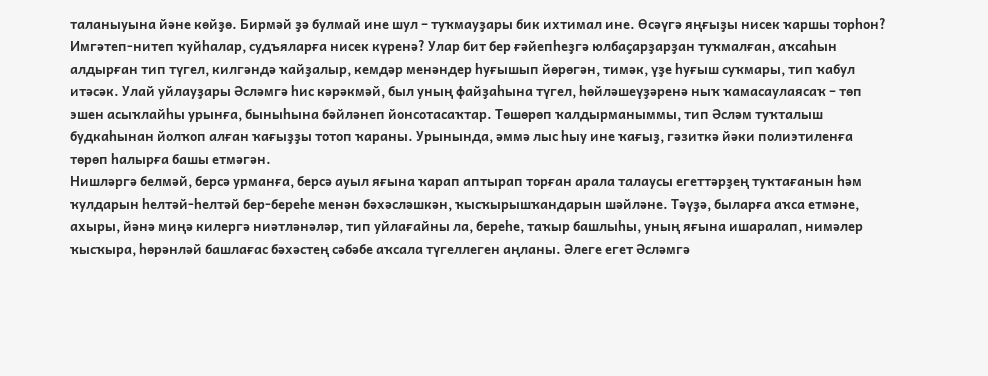таланыуына йәне көйҙө. Бирмәй ҙә булмай ине шул – туҡмауҙары бик ихтимал ине. Өсәүгә яңғыҙы нисек ҡаршы торһон? Имгәтеп-нитеп ҡуйһалар, судъяларға нисек күренә? Улар бит бер ғәйепһеҙгә юлбаҫарҙарҙан туҡмалған, аҡсаһын алдырған тип түгел, килгәндә ҡайҙалыр, кемдәр менәндер һуғышып йөрөгән, тимәк, үҙе һуғыш суҡмары, тип ҡабул итәсәк. Улай уйлауҙары Әсләмгә һис кәрәкмәй, был уның файҙаһына түгел, һөйләшеүҙәренә ныҡ ҡамасаулаясаҡ – төп эшен асыҡлайһы урынға, быныһына бәйләнеп йонсотасаҡтар. Төшөрөп ҡалдырманыммы, тип Әсләм туҡталыш будкаһынан йолҡоп алған ҡағыҙҙы тотоп ҡараны. Урынында, әммә лыс һыу ине ҡағыҙ, гәзиткә йәки полиэтиленға төрөп һалырға башы етмәгән.
Нишләргә белмәй, берсә урманға, берсә ауыл яғына ҡарап аптырап торған арала талаусы егеттәрҙең туҡтағанын һәм ҡулдарын һелтәй-һелтәй бер-береһе менән бәхәсләшкән, ҡысҡырышҡандарын шәйләне. Тәүҙә, быларға аҡса етмәне, ахыры, йәнә миңә килергә ниәтләнәләр, тип уйлағайны ла, береһе, таҡыр башлыһы, уның яғына ишаралап, нимәлер ҡысҡыра, һөрәнләй башлағас бәхәстең сәбәбе аҡсала түгеллеген аңланы. Әлеге егет Әсләмгә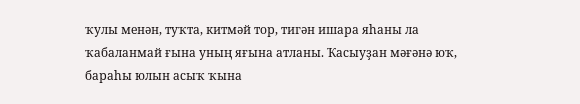ҡулы менән, туҡта, китмәй тор, тигән ишара яһаны ла ҡабаланмай ғына уның яғына атланы. Ҡасыуҙан мәғәнә юҡ, бараһы юлын асыҡ ҡына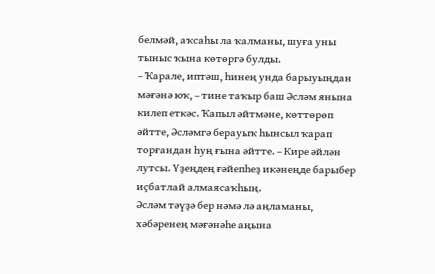белмәй, аҡсаһы ла ҡалманы, шуға уны тыныс ҡына көтөргә булды.
– Ҡарале, иптәш, һинең унда барыуыңдан мәғәнә юҡ, – тине таҡыр баш Әсләм янына килеп еткәс. Ҡапыл әйтмәне, көттөрөп әйтте, Әсләмгә берауыҡ һынсыл ҡарап торғандан һуң ғына әйтте. – Кире әйлән лутсы. Үҙеңдең ғәйепһеҙ икәнеңде барыбер иҫбатлай алмаясаҡһың.
Әсләм тәүҙә бер нәмә лә аңламаны, хәбәренең мәғәнәһе аңына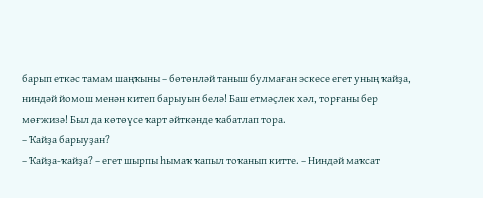барып еткәс тамам шаңҡыны – бөтөнләй таныш булмаған эскесе егет уның ҡайҙа, ниндәй йомош менән китеп барыуын белә! Баш етмәҫлек хәл, торғаны бер мөғжизә! Был да көтөүсе ҡарт әйткәнде ҡабатлап тора.
– Ҡайҙа барыуҙан?
– Ҡайҙа-ҡайҙа? – егет шырпы һымаҡ ҡапыл тоҡанып китте. – Ниндәй маҡсат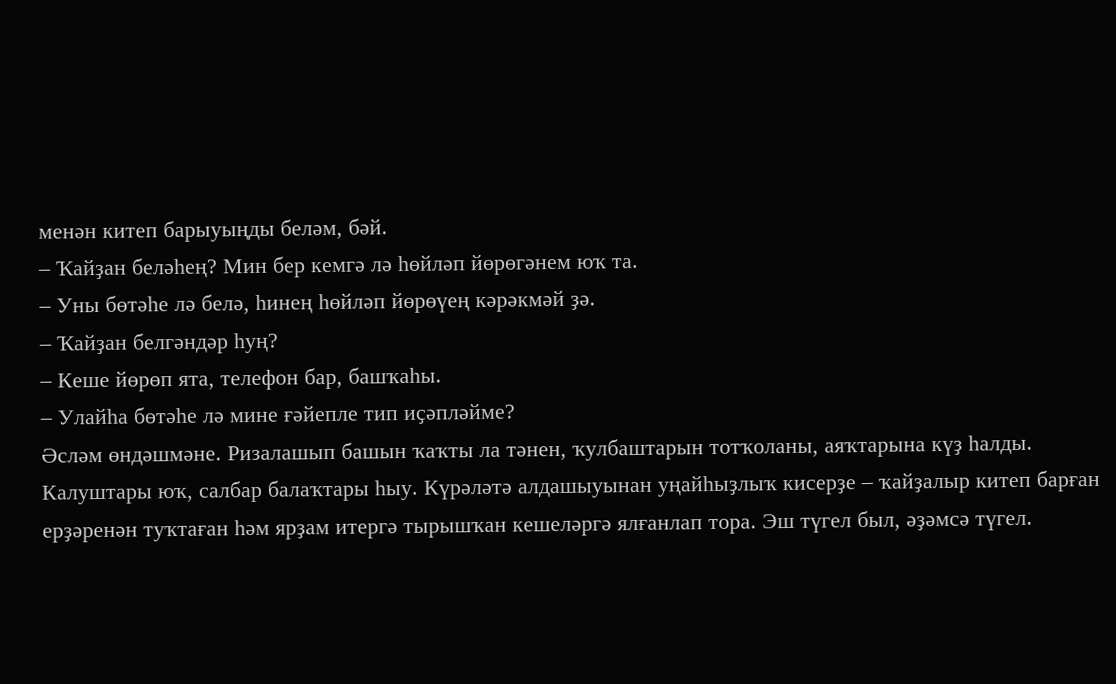менән китеп барыуыңды беләм, бәй.
– Ҡайҙан беләһең? Мин бер кемгә лә һөйләп йөрөгәнем юҡ та.
– Уны бөтәһе лә белә, һинең һөйләп йөрөүең кәрәкмәй ҙә.
– Ҡайҙан белгәндәр һуң?
– Кеше йөрөп ята, телефон бар, башҡаһы.
– Улайһа бөтәһе лә мине ғәйепле тип иҫәпләйме?
Әсләм өндәшмәне. Ризалашып башын ҡаҡты ла тәнен, ҡулбаштарын тотҡоланы, аяҡтарына күҙ һалды. Калуштары юҡ, салбар балаҡтары һыу. Күрәләтә алдашыуынан уңайһыҙлыҡ кисерҙе – ҡайҙалыр китеп барған ерҙәренән туҡтаған һәм ярҙам итергә тырышҡан кешеләргә ялғанлап тора. Эш түгел был, әҙәмсә түгел.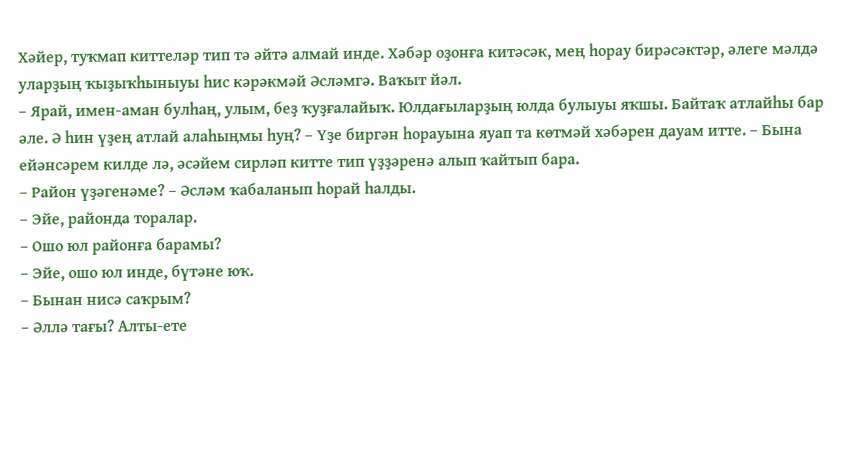Хәйер, туҡмап киттеләр тип тә әйтә алмай инде. Хәбәр оҙонға китәсәк, мең һорау бирәсәктәр, әлеге мәлдә уларҙың ҡыҙыҡһыныуы һис кәрәкмәй Әсләмгә. Ваҡыт йәл.
– Ярай, имен-аман булһаң, улым, беҙ ҡуҙғалайыҡ. Юлдағыларҙың юлда булыуы яҡшы. Байтаҡ атлайһы бар әле. Ә һин үҙең атлай алаһыңмы һуң? – Үҙе биргән һорауына яуап та көтмәй хәбәрен дауам итте. – Бына ейәнсәрем килде лә, әсәйем сирләп китте тип үҙҙәренә алып ҡайтып бара.
– Район үҙәгенәме? – Әсләм ҡабаланып һорай һалды.
– Эйе, районда торалар.
– Ошо юл районға барамы?
– Эйе, ошо юл инде, бүтәне юҡ.
– Бынан нисә саҡрым?
– Әллә тағы? Алты-ете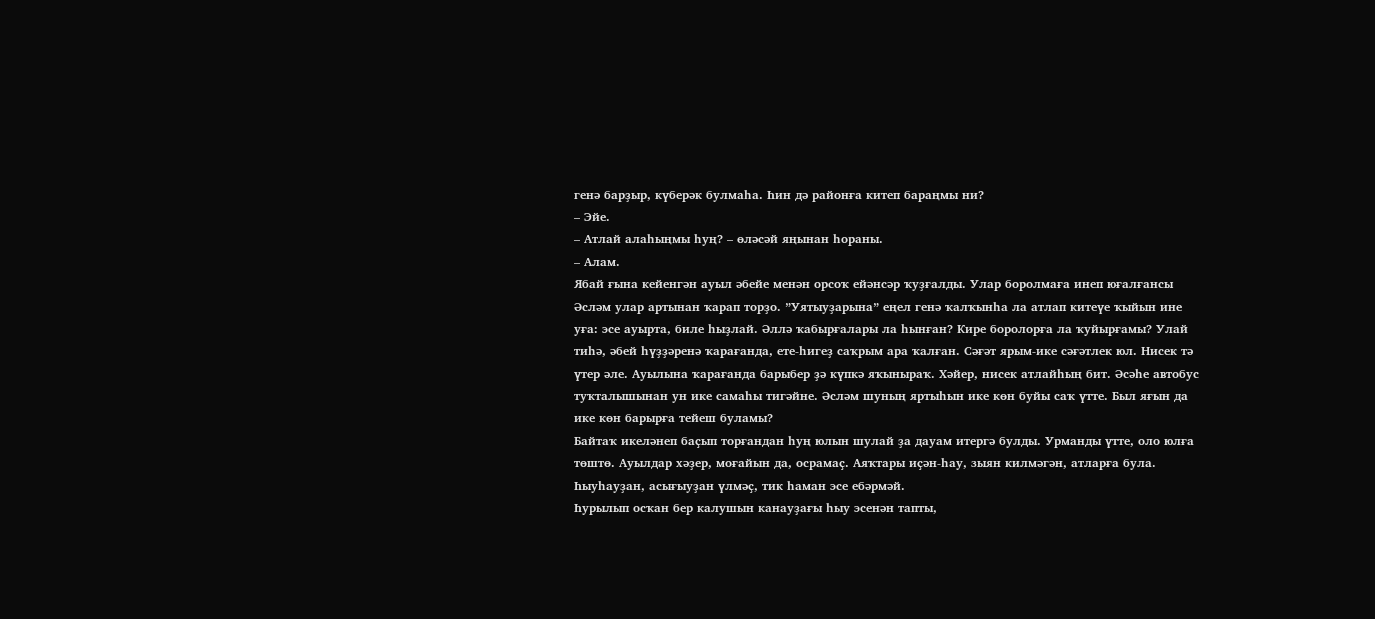генә барҙыр, күберәк булмаһа. Һин дә районға китеп бараңмы ни?
– Эйе.
– Атлай алаһыңмы һуң? – өләсәй яңынан һораны.
– Алам.
Ябай ғына кейенгән ауыл әбейе менән орсоҡ ейәнсәр ҡуҙғалды. Улар боролмаға инеп юғалғансы Әсләм улар артынан ҡарап торҙо. ”Уятыуҙарына” еңел генә ҡалҡынһа ла атлап китеүе ҡыйын ине уға: эсе ауырта, биле һыҙлай. Әллә ҡабырғалары ла һынған? Кире боролорға ла ҡуйырғамы? Улай тиһә, әбей һүҙҙәренә ҡарағанда, ете-һигеҙ саҡрым ара ҡалған. Сәғәт ярым-ике сәғәтлек юл. Нисек тә үтер әле. Ауылына ҡарағанда барыбер ҙә күпкә яҡыныраҡ. Хәйер, нисек атлайһың бит. Әсәһе автобус туҡталышынан ун ике самаһы тигәйне. Әсләм шуның яртыһын ике көн буйы саҡ үтте. Был яғын да ике көн барырға тейеш буламы?
Байтаҡ икеләнеп баҫып торғандан һуң юлын шулай ҙа дауам итергә булды. Урманды үтте, оло юлға төштө. Ауылдар хәҙер, моғайын да, осрамаҫ. Аяҡтары иҫән-һау, зыян килмәгән, атларға була. Һыуһауҙан, асығыуҙан үлмәҫ, тик һаман эсе ебәрмәй.
Һурылып осҡан бер калушын канауҙағы һыу эсенән тапты,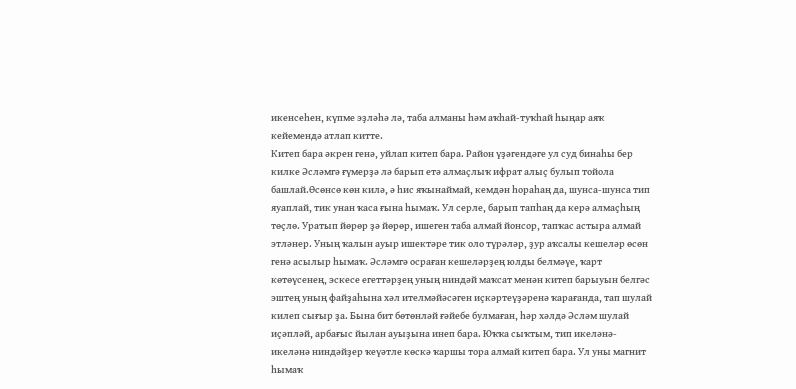икенсеһен, күпме эҙләһә лә, таба алманы һәм аҡһай-туҡһай һыңар аяҡ кейемендә атлап китте.
Китеп бара әкрен генә, уйлап китеп бара. Район үҙәгендәге ул суд бинаһы бер килке Әсләмгә ғүмерҙә лә барып етә алмаҫлыҡ ифрат алыҫ булып тойола башлай.Өсөнсө көн килә, ә һис яҡынаймай, кемдән һораһаң да, шунса-шунса тип яуаплай, тик унан ҡаса ғына һымаҡ. Ул серле, барып тапһаң да керә алмаҫһың төҫлө. Уратып йөрөр ҙә йөрөр, ишеген таба алмай йонсор, тапҡас астыра алмай этләнер. Уның ҡалын ауыр ишектәре тик оло түрәләр, ҙур аҡсалы кешеләр өсөн генә асылыр һымаҡ. Әсләмгә осраған кешеләрҙең юлды белмәүе, ҡарт көтөүсенең, эскесе егеттәрҙең уның ниндәй маҡсат менән китеп барыуын белгәс эштең уның файҙаһына хәл ителмәйәсәген иҫкәртеүҙәренә ҡарағанда, тап шулай килеп сығыр ҙа. Бына бит бөтөнләй ғәйебе булмаған, һәр хәлдә Әсләм шулай иҫәпләй, арбағыс йылан ауыҙына инеп бара. Юҡҡа сыҡтым, тип икеләнә-икеләнә ниндәйҙер ҡеүәтле көскә ҡаршы тора алмай китеп бара. Ул уны магнит һымаҡ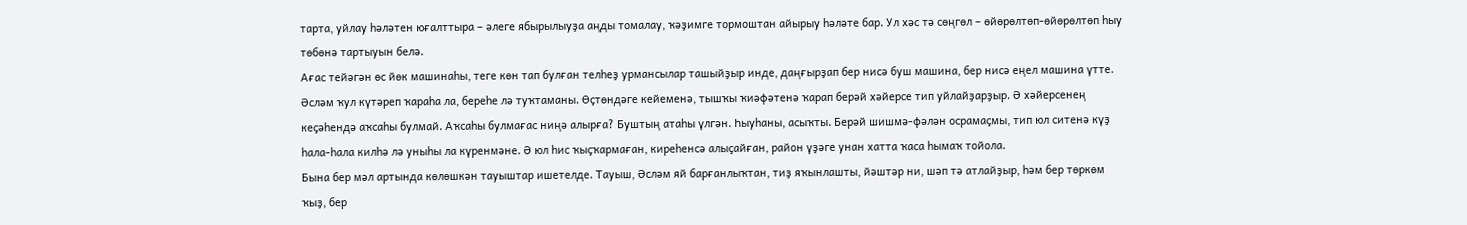тарта, уйлау һәләтен юғалттыра – әлеге ябырылыуҙа аңды томалау, ҡәҙимге тормоштан айырыу һәләте бар. Ул хәс тә сөңгөл – өйөрөлтөп-өйөрөлтөп һыу төбөнә тартыуын белә.
Ағас тейәгән өс йөк машинаһы, теге көн тап булған телһеҙ урмансылар ташыйҙыр инде, даңғырҙап бер нисә буш машина, бер нисә еңел машина үтте. Әсләм ҡул күтәреп ҡараһа ла, береһе лә туҡтаманы. Өҫтөндәге кейеменә, тышҡы ҡиәфәтенә ҡарап берәй хәйерсе тип уйлайҙарҙыр. Ә хәйерсенең кеҫәһендә аҡсаһы булмай. Аҡсаһы булмағас ниңә алырға? Буштың атаһы үлгән. Һыуһаны, асыҡты. Берәй шишмә-фәлән осрамаҫмы, тип юл ситенә күҙ һала-һала килһә лә уныһы ла күренмәне. Ә юл һис ҡыҫҡармаған, киреһенсә алыҫайған, район үҙәге унан хатта ҡаса һымаҡ тойола.
Бына бер мәл артында көлөшкән тауыштар ишетелде. Тауыш, Әсләм яй барғанлыҡтан, тиҙ яҡынлашты, йәштәр ни, шәп тә атлайҙыр, һәм бер төркөм ҡыҙ, бер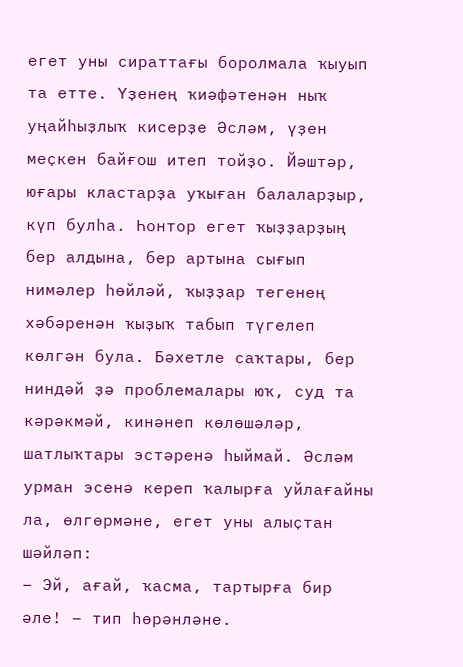егет уны сираттағы боролмала ҡыуып та етте. Үҙенең ҡиәфәтенән ныҡ уңайһыҙлыҡ кисерҙе Әсләм, үҙен меҫкен байғош итеп тойҙо. Йәштәр, юғары кластарҙа уҡыған балаларҙыр, күп булһа. Һонтор егет ҡыҙҙарҙың бер алдына, бер артына сығып нимәлер һөйләй, ҡыҙҙар тегенең хәбәренән ҡыҙыҡ табып түгелеп көлгән була. Бәхетле саҡтары, бер ниндәй ҙә проблемалары юҡ, суд та кәрәкмәй, кинәнеп көлөшәләр, шатлыҡтары эстәренә һыймай. Әсләм урман эсенә кереп ҡалырға уйлағайны ла, өлгөрмәне, егет уны алыҫтан шәйләп:
– Эй, ағай, ҡасма, тартырға бир әле! – тип һөрәнләне.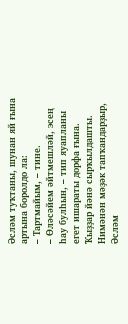Әсләм туҡтаны, шунан яй ғына артына боролдо ла:
– Тартмайым, – тине.
– Өләсәйем әйтмешләй, эсең һау булһын, – тип яуапланы егет ишараты дорфа ғына.
Ҡыҙҙар йәнә сырҡылдашты. Нимәнән мәҙәк тапҡандарҙыр, Әсләм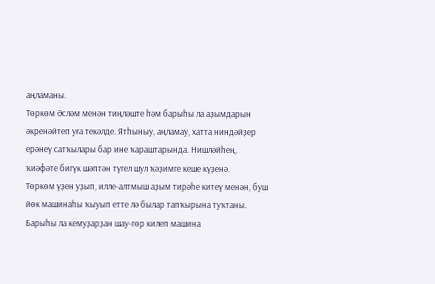аңламаны.
Төркөм Әсләм менән тиңләште һәм барыһы ла аҙымдарын әкренәйтеп уға текәлде. Ятһыныу, аңламау, хатта ниндәйҙер ерәнеү сатҡылары бар ине ҡараштарында. Нишләйһең, ҡиәфәте бигүк шәптән түгел шул ҡәҙимге кеше күҙенә.
Төркөм үҙен уҙып, илле-алтмыш аҙым тирәһе китеү менән, буш йөк машинаһы ҡыуып етте лә былар тапҡырына туҡтаны. Барыһы ла кемуҙарҙан шау-гөр килеп машина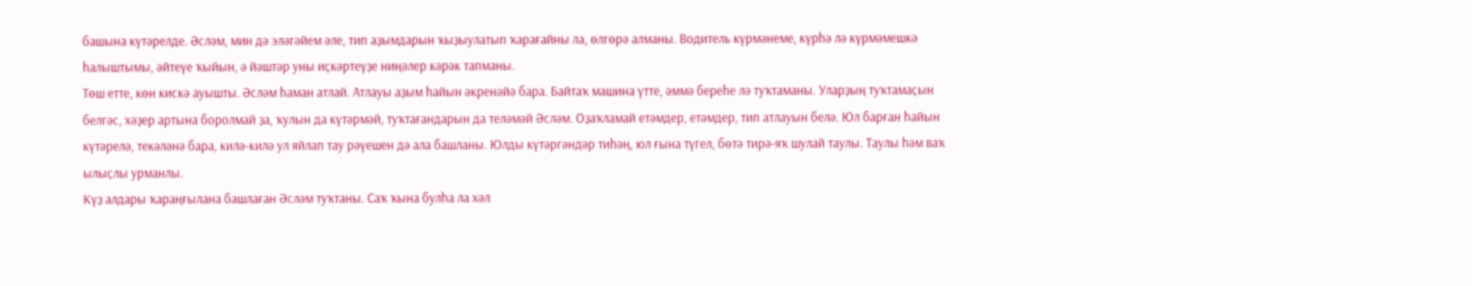башына күтәрелде. Әсләм, мин дә эләгәйем әле, тип аҙымдарын ҡыҙыулатып ҡарағайны ла, өлгөрә алманы. Водитель күрмәнеме, күрһә лә күрмәмешкә һалыштымы, әйтеүе ҡыйын, ә йәштәр уны иҫкәртеүҙе ниңәлер кәрәк тапманы.
Төш етте, көн кискә ауышты. Әсләм һаман атлай. Атлауы аҙым һайын әкренәйә бара. Байтаҡ машина үтте, әммә береһе лә туҡтаманы. Уларҙың туҡтамаҫын белгәс, хәҙер артына боролмай ҙа, ҡулын да күтәрмәй, туҡтағандарын да теләмәй Әсләм. Оҙаҡламай етәмдер, етәмдер, тип атлауын белә. Юл барған һайын күтәрелә, текәләнә бара, килә-килә ул яйлап тау рәүешен дә ала башланы. Юлды күтәргәндәр тиһәң, юл ғына түгел, бөтә тирә-яҡ шулай таулы. Таулы һәм ваҡ ылыҫлы урманлы.
Күҙ алдары ҡараңғылана башлаған Әсләм туҡтаны. Саҡ ҡына булһа ла хәл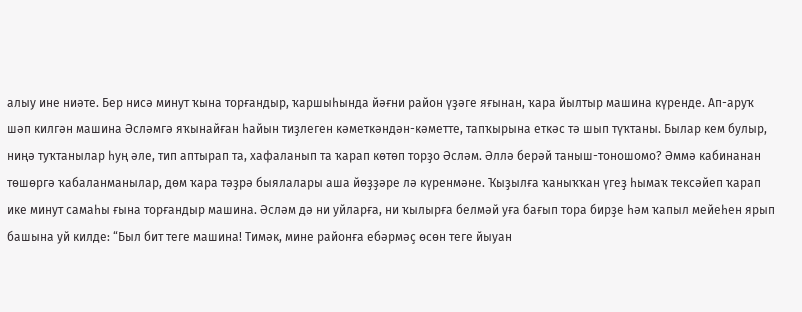алыу ине ниәте. Бер нисә минут ҡына торғандыр, ҡаршыһында йәғни район үҙәге яғынан, ҡара йылтыр машина күренде. Ап-аруҡ шәп килгән машина Әсләмгә яҡынайған һайын тиҙлеген кәметкәндән-кәметте, тапҡырына еткәс тә шып түҡтаны. Былар кем булыр, ниңә туҡтанылар һуң әле, тип аптырап та, хафаланып та ҡарап көтөп торҙо Әсләм. Әллә берәй таныш-тоношомо? Әммә кабинанан төшөргә ҡабаланманылар, дөм ҡара тәҙрә быялалары аша йөҙҙәре лә күренмәне. Ҡыҙылға ҡаныҡҡан үгеҙ һымаҡ тексәйеп ҡарап ике минут самаһы ғына торғандыр машина. Әсләм дә ни уйларға, ни ҡылырға белмәй уға бағып тора бирҙе һәм ҡапыл мейеһен ярып башына уй килде: “Был бит теге машина! Тимәк, мине районға ебәрмәҫ өсөн теге йыуан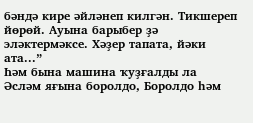бәндә кире әйләнеп килгән. Тикшереп йөрөй. Ауына барыбер ҙә эләктермәксе. Хәҙер тапата, йәки ата...”
Һәм бына машина ҡуҙғалды ла Әсләм яғына боролдо, Боролдо һәм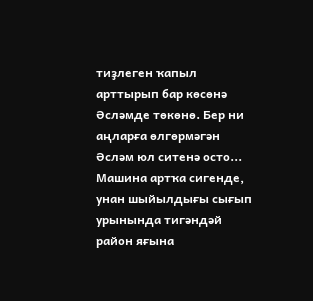тиҙлеген ҡапыл арттырып бар көсөнә Әсләмде төкөнө. Бер ни аңларға өлгөрмәгән Әсләм юл ситенә осто...
Машина артҡа сигенде, унан шыйылдығы сығып урынында тигәндәй район яғына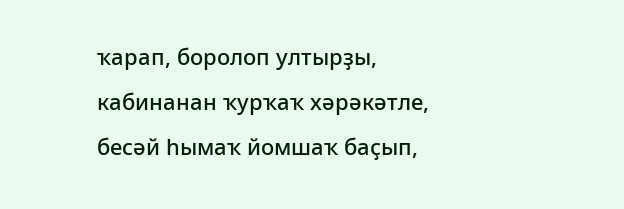ҡарап, боролоп ултырҙы, кабинанан ҡурҡаҡ хәрәкәтле, бесәй һымаҡ йомшаҡ баҫып,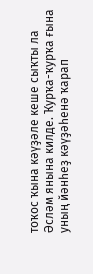тоҡос ҡына кәүҙәле кеше сыҡты ла Әсләм янына килде. Ҡурҡа-ҡурҡа ғына уның йәнһеҙ кәүҙәһенә ҡарап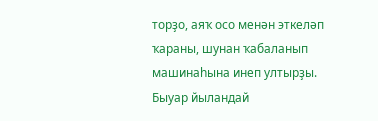торҙо, аяҡ осо менән эткеләп ҡараны, шунан ҡабаланып машинаһына инеп ултырҙы.
Быуар йыландай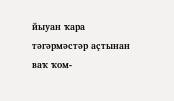йыуан ҡара тәгәрмәстәр аҫтынан ваҡ ҡом-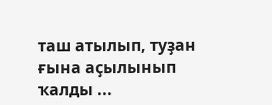таш атылып, туҙан ғына аҫылынып ҡалды ...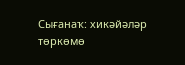Сығанаҡ: хикәйәләр төркөмө